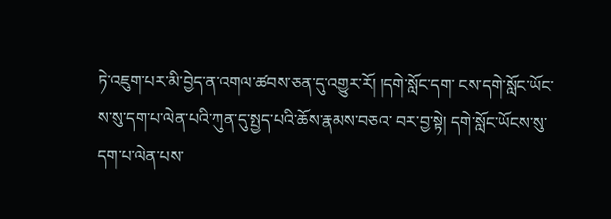ཏེ་འཇུག་པར་མི་བྱེད་ན་འགལ་ཚབས་ཅན་དུ་འགྱུར་རོ། །དགེ་སློང་དག་ ངས་དགེ་སློང་ཡོང་ས་སུ་དག་པ་ལེན་པའི་ཀུན་དུ་སྤྱད་པའི་ཆོས་རྣམས་བཅའ་ བར་བྱ་སྟེ། དགེ་སློང་ཡོངས་སུ་དག་པ་ལེན་པས་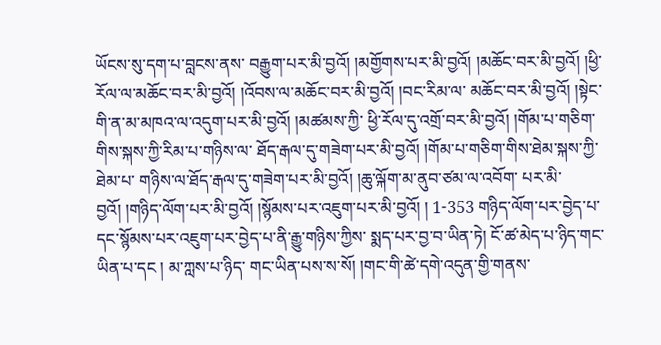ཡོངས་སུ་དག་པ་བླངས་ནས་ བརྒྱུག་པར་མི་བྱའོ། །མགྱོགས་པར་མི་བྱའོ། །མཆོང་བར་མི་བྱའོ། །ཕྱི་ རོལ་ལ་མཆོང་བར་མི་བྱའོ། །འོབས་ལ་མཆོང་བར་མི་བྱའོ། །བང་རིམ་ལ་ མཆོང་བར་མི་བྱའོ། །སྟེང་གི་ན་མ་མཁའ་ལ་འདུག་པར་མི་བྱའོ། །མཚམས་ཀྱི་ ཕྱི་རོལ་དུ་འགྲོ་བར་མི་བྱའོ། །གོམ་པ་གཅིག་གིས་སྐས་ཀྱི་རིམ་པ་གཉིས་ལ་ ཐོད་རྒལ་དུ་གཟེག་པར་མི་བྱའོ། །གོམ་པ་གཅིག་གིས་ཐེམ་སྐས་ཀྱི་ཐེམ་པ་ གཉིས་ལ་ཐོད་རྒལ་དུ་གཟེག་པར་མི་བྱའོ། །ཆུ་ལྐོག་མ་ནུབ་ཙམ་ལ་འབོག་ པར་མི་བྱའོ། །གཉིད་ལོག་པར་མི་བྱའོ། །སྙོམས་པར་འཇུག་པར་མི་བྱའོ། ། 1-353 གཉིད་ལོག་པར་བྱེད་པ་དང་སྙོམས་པར་འཇུག་པར་བྱེད་པ་ནི་རྒྱུ་གཉིས་ཀྱིས་ སྨད་པར་བྱ་བ་ཡིན་ཏེ། ངོ་ཚ་མེད་པ་ཉིད་གང་ཡིན་པ་དང ། མ་ཀླས་པ་ཉིད་ གང་ཡིན་པས་ས་སོ། །གང་གི་ཚེ་དགེ་འདུན་གྱི་གནས་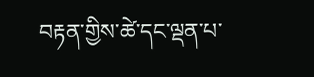བརྟན་གྱིས་ཚེ་དང་ལྡན་པ་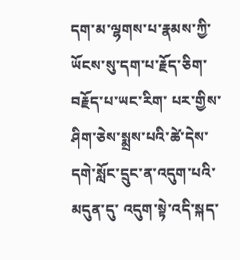དག་མ་ལྷགས་པ་རྣམས་ཀྱི་ཡོངས་སུ་དག་པ་རྗོད་ཅིག་བརྗོད་པ་ཡང་རིག་ པར་གྱིས་ཤིག་ཅེས་སྨྲས་པའི་ཚེ་དེས་དགེ་སློང་དྲུང་ན་འདུག་པའི་མདུན་དུ་ འདུག་སྟེ་འདི་སྐད་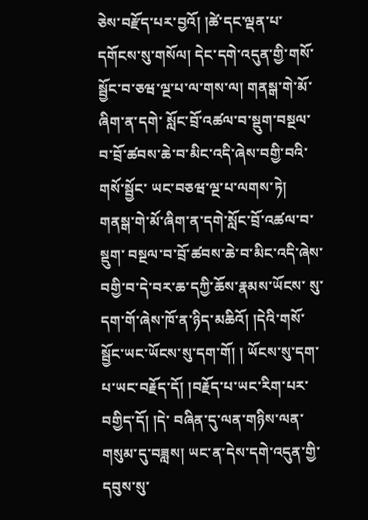ཅེས་བརྫོད་པར་བྱའོ། །ཚེ་དང་ལྡན་པ་དགོངས་སུ་གསོལ། དེང་དགེ་འདུན་གྱི་གསོ་སྦྱོང་བ་ཅཝ་ལྔ་པ་ལ་གས་ལ། གནསྒ་གེ་མོ་ཞིག་ན་དགེ་ སློང་བྲོ་འཚལ་བ་སྡུག་བསྔལ་བ་བྲོ་ཚབས་ཆེ་བ་མིང་འདི་ཞེས་བགྱི་བའི་གསོ་སྦྱོང་ ཡང་བཅཝ་ལྔ་པ་ལགས་ཏེ། གནསྒ་གེ་མོ་ཞིག་ན་དགེ་སློང་བྲོ་འཚལ་བ་སྡུག་ བསྔལ་བ་བྲོ་ཚབས་ཆེ་བ་མིང་འདི་ཞེས་བགྱི་བ་དེ་བར་ཆ་དཀྱི་ཆོས་རྣམས་ཡོངས་ སུ་དག་གོ་ཞེས་ཁོ་ན་ཉིད་མཆིའོ། །དེའི་གསོ་སྦྱོང་ཡང་ཡོངས་སུ་དག་གོ། ། ཡོངས་སུ་དག་པ་ཡང་བརྗོད་དོ། །བརྗོད་པ་ཡང་རིག་པར་བགྱིད་དོ། །དེ་ བཞིན་དུ་ལན་གཉིས་ལན་གསུམ་དུ་བཟླས། ཡང་ན་དེས་དགེ་འདུན་གྱི་ དབུས་སུ་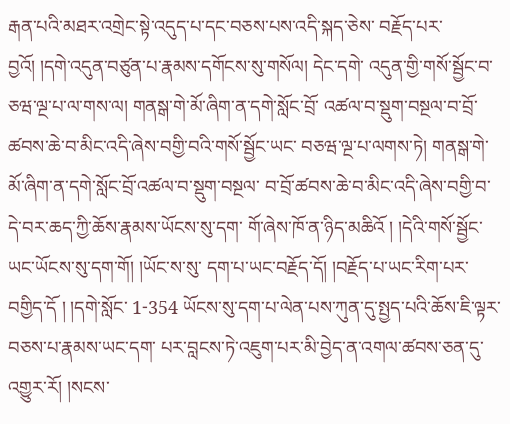རྒན་པའི་མཐར་འགྲེང་སྟེ་འདུད་པ་དང་བཅས་པས་འདི་སྐད་ཅེས་ བརྗོད་པར་བྱའོ། །དགེ་འདུན་བཙུན་པ་རྣམས་དགོངས་སུ་གསོལ། དེང་དགེ་ འདུན་གྱི་གསོ་སྦྱོང་བ་ཅཝ་ལྔ་པ་ལ་གས་ལ། གནསྒ་གེ་མོ་ཞིག་ན་དགེ་སློང་བྲོ་ འཚལ་བ་སྡུག་བསྔལ་བ་བྲོ་ཚབས་ཆེ་བ་མིང་འདི་ཞེས་བགྱི་བའི་གསོ་སྦྱོང་ཡང་ བཅཝ་ལྔ་པ་ལགས་ཏེ། གནསྒ་གེ་མོ་ཞིག་ན་དགེ་སློང་བྲོ་འཚལ་བ་སྡུག་བསྔལ་ བ་བྲོ་ཚབས་ཆེ་བ་མིང་འདི་ཞེས་བགྱི་བ་དེ་བར་ཆད་ཀྱི་ཆོས་རྣམས་ཡོངས་སུ་དག་ གོ་ཞེས་ཁོ་ན་ཉིད་མཆིའོ ། །དེའི་གསོ་སྦྱོང་ཡང་ཡོངས་སུ་དག་གོ། །ཡོང་ས་སུ་ དག་པ་ཡང་བརྗོད་དོ། །བརྗོད་པ་ཡང་རིག་པར་བགྱིད་དོ ། །དགེ་སློང་ 1-354 ཡོངས་སུ་དག་པ་ལེན་པས་ཀུན་དུ་སྤྱད་པའི་ཆོས་ཇི་ལྟར་བཅས་པ་རྣམས་ཡང་དག་ པར་བླངས་ཏེ་འཇུག་པར་མི་བྱེད་ན་འགལ་ཚབས་ཅན་དུ་འགྱུར་རོ། །སངས་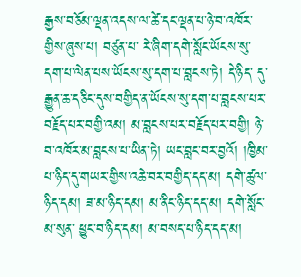རྒྱས་བཅོམ་ལྡན་འདས་ལ་ཚེ་དང་ལྡན་པ་ཉེ་བ་འཁོར་གྱིས་ཞུས་པ། བཙུན་པ་ རེ་ཞིག་དགེ་སློང་ཡོངས་སུ་དག་པ་ལེན་པས་ཡོངས་སུ་དག་པ་བླངས་ཏེ། དེ་ཉིད་ དུ་རྒྱུན་ཆ་དཅིང་དུས་བགྱིད་ན་ཡོངས་སུ་དག་པ་བླངས་པར་བརྗོད་པར་བགྱི་འམ། མ་བླངས་པར་བརྗོད་པར་བགྱི། ཉེ་བ་འཁོར་མ་བླངས་པ་ཡིན་ཏེ། ཡང་བླང་བར་བྱའོ། །ཁྱིམ་པ་ཉིད་དུ་གཡར་གྱིས་འཆེ་བར་བགྱིད་དད་མ། དགེ་ཚུལ་ཉིད་དམ། ཟ་མ་ཉིད་དམ། མ་ནིང་ཉིད་དད་མ། དགེ་སློང་མ་སུན་ ཕྱུང་བ་ཉིད་དམ། མ་བསད་པ་ཉིད་དད་མ།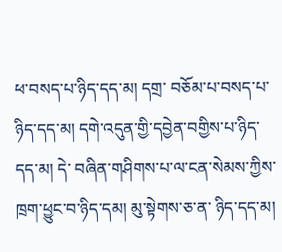ཕ་བསད་པ་ཉིད་དད་མ། དགྲ་ བཅོམ་པ་བསད་པ་ཉིད་དད་མ། དགེ་འདུན་གྱི་དབྱེན་བགྱིས་པ་ཉིད་དད་མ། དེ་ བཞིན་གཤིགས་པ་ལ་ངན་སེམས་ཀྱིས་ཁྲག་ཕྱུང་བ་ཉིད་དམ། མུ་སྟེགས་ཅ་ན་ ཉིད་དད་མ།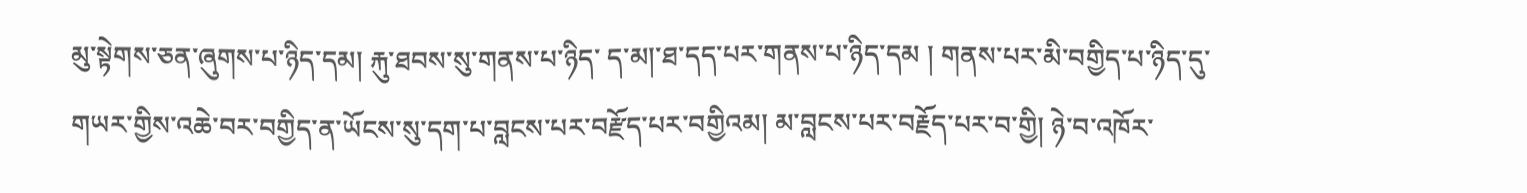མུ་སྟེགས་ཅན་ཞུགས་པ་ཉིད་དམ། རྐུ་ཐབས་སུ་གནས་པ་ཉིད་ ད་མ།་ཐ་དད་པར་གནས་པ་ཉིད་དམ ། གནས་པར་མི་བགྱིད་པ་ཉིད་དུ་ གཡར་གྱིས་འཆེ་བར་བགྱིད་ན་ཡོངས་སུ་དག་པ་བླངས་པར་བརྫོད་པར་བགྱིའམ། མ་བླངས་པར་བརྗོད་པར་བ་གྱི། ཉེ་བ་འཁོར་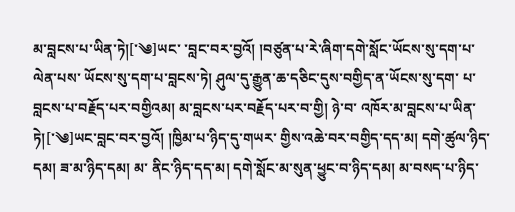མ་བླངས་པ་ཡིན་ཏེ།[་༄]ཡང་ ་བླང་བར་བྱའོ། །བཙུན་པ་རེ་ཞིག་དགེ་སློང་ཡོངས་སུ་དག་པ་ལེན་པས་ ཡོངས་སུ་དག་པ་བླངས་ཏེ། ཤུལ་དུ་རྒྱུན་ཆ་དཅིང་དུས་བགྱིད་ན་ཡོངས་སུ་དག་ པ་བླངས་པ་བརྗོད་པར་བགྱིའམ། མ་བླངས་པར་བརྗོད་པར་བ་གྱི། ཉེ་བ་ འཁོར་མ་བླངས་པ་ཡིན་ཏེ།[་༄]ཡང་བླང་བར་བྱའོ། །ཁྱིམ་པ་ཉིད་དུ་གཡར་ གྱིས་འཆེ་བར་བགྱིད་དད་མ། དགེ་ཚུལ་ཉིད་དམ། ཟ་མ་ཉིད་དམ། མ་ ནིང་ཉིད་དད་མ། དགེ་སློང་མ་སུན་ཕྱུང་བ་ཉིད་དམ། མ་བསད་པ་ཉིད་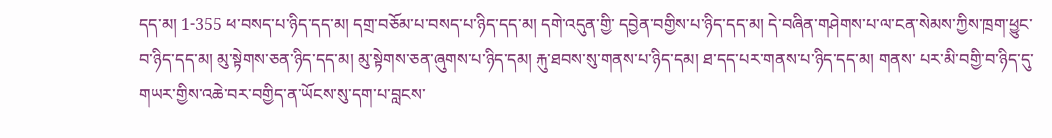དད་མ། 1-355 ཕ་བསད་པ་ཉིད་དད་མ། དགྲ་བཅོམ་པ་བསད་པ་ཉིད་དད་མ། དགེ་འདུན་གྱི་ དབྱེན་བགྱིས་པ་ཉིད་དད་མ། དེ་བཞིན་གཤེགས་པ་ལ་ངན་སེམས་ཀྱིས་ཁྲག་ཕྱུང་ བ་ཉིད་དད་མ། མུ་སྟེགས་ཅན་ཉིད་དད་མ། མུ་སྟེགས་ཅན་ཞུགས་པ་ཉིད་དམ། རྐུ་ཐབས་སུ་གནས་པ་ཉིད་དམ། ཐ་དད་པར་གནས་པ་ཉིད་དད་མ། གནས་ པར་མི་བགྱི་བ་ཉིད་དུ་གཡར་གྱིས་འཆེ་བར་བགྱིད་ན་ཡོངས་སུ་དག་པ་བླངས་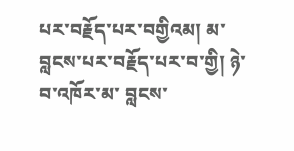པར་བརྗོད་པར་བགྱིའམ། མ་བླངས་པར་བརྗོད་པར་བ་གྱི། ཉེ་བ་འཁོར་མ་ བླངས་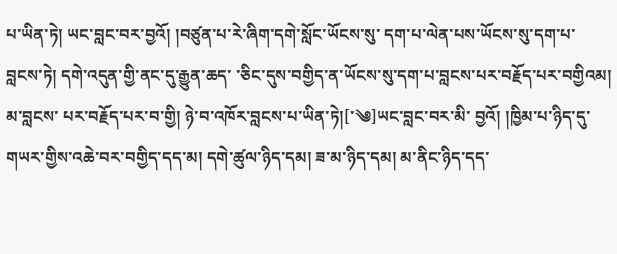པ་ཡིན་ཏེ། ཡང་བླང་བར་བྱའོ། །བཙུན་པ་རེ་ཞིག་དགེ་སློང་ཡོངས་སུ་ དག་པ་ལེན་པས་ཡོངས་སུ་དག་པ་བླངས་ཏེ། དགེ་འདུན་གྱི་ནང་དུ་རྒྱུན་ཆད་ ་ཅིང་དུས་བགྱིད་ན་ཡོངས་སུ་དག་པ་བླངས་པར་བརྗོད་པར་བགྱིའམ། མ་བླངས་ པར་བརྗོད་པར་བ་གྱི། ཉེ་བ་འཁོར་བླངས་པ་ཡིན་ཏེ།[་༄]ཡང་བླང་བར་མི་ བྱའོ། །ཁྱིམ་པ་ཉིད་དུ་གཡར་གྱིས་འཆེ་བར་བགྱིད་དད་མ། དགེ་ཚུལ་ཉིད་དམ། ཟ་མ་ཉིད་དམ། མ་ནིང་ཉིད་དད་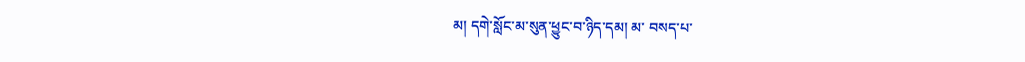མ། དགེ་སློང་མ་སུན་ཕྱུང་བ་ཉིད་དམ། མ་ བསད་པ་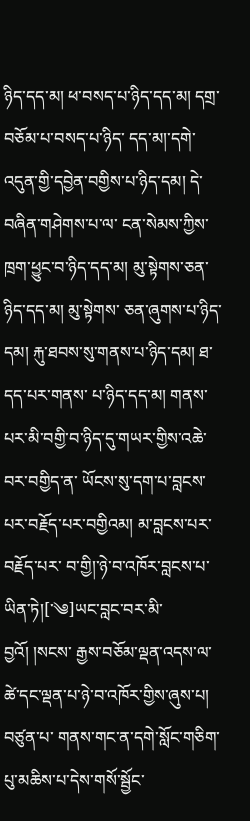ཉིད་དད་མ། ཕ་བསད་པ་ཉིད་དད་མ། དགྲ་བཅོམ་པ་བསད་པ་ཉིད་ དད་མ།་དགེ་འདུན་གྱི་དབྱེན་བགྱིས་པ་ཉིད་དམ། དེ་བཞིན་གཤེགས་པ་ལ་ ངན་སེམས་ཀྱིས་ཁྲག་ཕྱུང་བ་ཉིད་དད་མ། མུ་སྟེགས་ཅན་ཉིད་དད་མ། མུ་སྟེགས་ ཅན་ཞུགས་པ་ཉིད་དམ། རྐུ་ཐབས་སུ་གནས་པ་ཉིད་དམ། ཐ་དད་པར་གནས་ པ་ཉིད་དད་མ། གནས་པར་མི་བགྱི་བ་ཉིད་དུ་གཡར་གྱིས་འཆེ་བར་བགྱིད་ན་ ཡོངས་སུ་དག་པ་བླངས་པར་བརྗོད་པར་བགྱིའམ། མ་བླངས་པར་བརྗོད་པར་ བ་གྱི།་ཉེ་བ་འཁོར་བླངས་པ་ཡིན་ཏེ།[་༄]ཡང་བླང་བར་མི་བྱའོ། །སངས་ རྒྱས་བཅོམ་ལྡན་འདས་ལ་ཚེ་དང་ལྡན་པ་ཉེ་བ་འཁོར་གྱིས་ཞུས་པ། བཙུན་པ་ གནས་གང་ན་དགེ་སློང་གཅིག་པུ་མཆིས་པ་དེས་གསོ་སྦྱོང་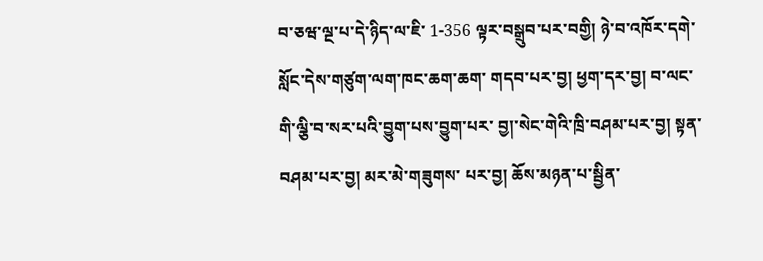བ་ཅཝ་ལྔ་པ་དེ་ཉིད་ལ་ཇི་ 1-356 ལྟར་བསྒྲུབ་པར་བགྱི། ཉེ་བ་འཁོར་དགེ་སློང་དེས་གཙུག་ལག་ཁང་ཆག་ཆག་ གདབ་པར་བྱ། ཕྱག་དར་བྱ། བ་ལང་གི་ལྕི་བ་སར་པའི་བྱུག་པས་བྱུག་པར་ བྱ།་སེང་གེའི་ཁྲི་བཤམ་པར་བྱ། སྟན་བཤམ་པར་བྱ། མར་མེ་གཟུགས་ པར་བྱ། ཆོས་མཉན་པ་སྦྱིན་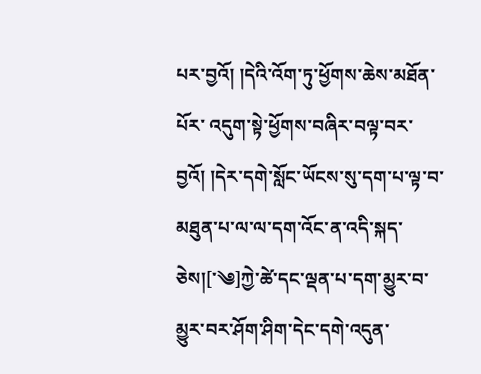པར་བྱའོ། །དེའི་འོག་ཏུ་ཕྱོགས་ཆེས་མཐོན་པོར་ འདུག་སྟེ་ཕྱོགས་བཞིར་བལྟ་བར་བྱའོ། །དེར་དགེ་སློང་ཡོངས་སུ་དག་པ་ལྟ་བ་ མཐུན་པ་ལ་ལ་དག་འོང་ན་འདི་སྐད་ཅེས།[་༄]ཀྱེ་ཚེ་དང་ལྡན་པ་དག་མྱུར་བ་ མྱུར་བར་ཤོག་ཤིག་དེང་དགེ་འདུན་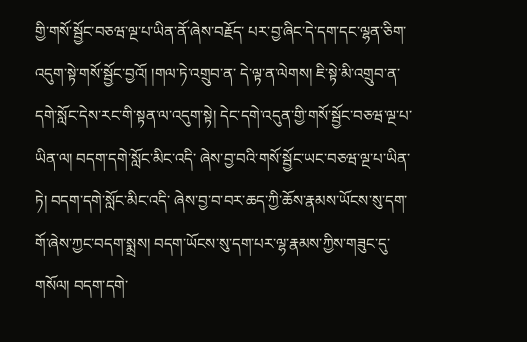གྱི་གསོ་སྦྱོང་བཅཝ་ལྔ་པ་ཡིན་ནོ་ཞེས་བརྗོད་ པར་བྱ་ཞིང་དེ་དག་དང་ལྷན་ཅིག་འདུག་སྟེ་གསོ་སྦྱོང་བྱའོ། །གལ་ཏེ་འགྲུབ་ན་ དེ་ལྟ་ན་ལེགས། ཇི་སྟེ་མི་འགྲུབ་ན་དགེ་སློང་དེས་རང་གི་སྟན་ལ་འདུག་སྟེ། དེང་དགེ་འདུན་གྱི་གསོ་སྦྱོང་བཅཝ་ལྔ་པ་ཡིན་ལ། བདག་དགེ་སློང་མིང་འདི་ ཞེས་བྱ་བའི་གསོ་སྦྱོང་ཡང་བཅཝ་ལྔ་པ་ཡིན་ཏེ། བདག་དགེ་སློང་མིང་འདི་ ཞེས་བྱ་བ་བར་ཆད་ཀྱི་ཆོས་རྣམས་ཡོངས་སུ་དག་གོ་ཞེས་ཀྱང་བདག་སྨྲས། བདག་ཡོངས་སུ་དག་པར་ལྷ་རྣམས་ཀྱིས་གཟུང་དུ་གསོལ། བདག་དགེ་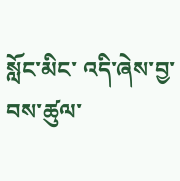སློང་མིང་ འདི་ཞེས་བྱ་བས་ཚུལ་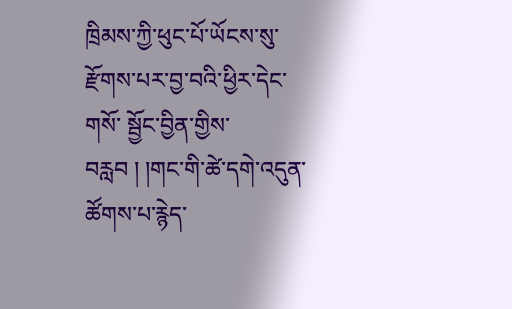ཁྲིམས་ཀྱི་ཕུང་པོ་ཡོངས་སུ་རྫོགས་པར་བྱ་བའི་ཕྱིར་དེང་གསོ་ སྦྱོང་བྱིན་གྱིས་བརླབ ། །གང་གི་ཚེ་དགེ་འདུན་ཚོགས་པ་རྙེད་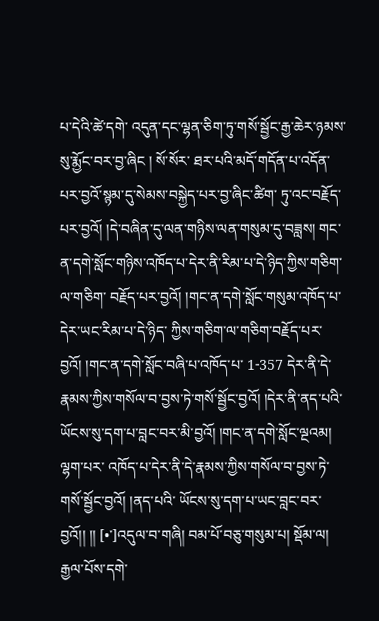པ་དེའི་ཚེ་དགེ་ འདུན་དང་ལྷན་ཅིག་ཏུ་གསོ་སྦྱོང་རྒྱ་ཆེར་ཉམས་སུ་རྨྱོང་བར་བྱ་ཞིང ། སོ་སོར་ ཐར་པའི་མདོ་གདོན་པ་འདོན་པར་བྱའོ་སྙམ་དུ་སེམས་བསྐྱེད་པར་བྱ་ཞིང་ཚིག་ ཏུ་འང་བརྗོད་པར་བྱའོ། །དེ་བཞིན་དུ་ལན་གཉིས་ལན་གསུམ་དུ་བཟླས། གང་ན་དགེ་སློང་གཉིས་འཁོད་པ་དེར་ནི་རིམ་པ་དེ་ཉིད་ཀྱིས་གཅིག་ལ་གཅིག་ བརྗོད་པར་བྱའོ། །གང་ན་དགེ་སློང་གསུམ་འཁོད་པ་དེར་ཡང་རིམ་པ་དེ་ཉིད་ ཀྱིས་གཅིག་ལ་གཅིག་བརྗོད་པར་བྱའོ། །གང་ན་དགེ་སློང་བཞི་པ་འཁོད་པ་ 1-357 དེར་ནི་དེ་རྣམས་ཀྱིས་གསོལ་བ་བྱས་ཏེ་གསོ་སྦྱོང་བྱའོ། །དེར་ནི་ནད་པའི་ ཡོངས་སུ་དག་པ་བླང་བར་མི་བྱའོ། །གང་ན་དགེ་སློང་ལྔའམ། ལྷག་པར་ འཁོད་པ་དེར་ནི་དེ་རྣམས་ཀྱིས་གསོལ་བ་བྱས་ཏེ་གསོ་སྦྱོང་བྱའོ། །ནད་པའི་ ཡོངས་སུ་དག་པ་ཡང་བླང་བར་བྱའོ།། །། [•་]འདུལ་བ་གཞི། བམ་པོ་བཅུ་གསུམ་པ། སྡོམ་ལ། རྒྱལ་པོས་དགེ་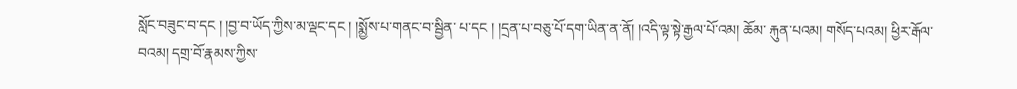སློང་བཟུང་བ་དང ། །བྱ་བ་ཡོད་ཀྱིས་མ་ལྡང་དང ། །སྨྱོས་པ་གནང་བ་སྦྱིན་ པ་དང ། །དྲན་པ་བཅུ་པོ་དག་ཡིན་ན་ནོ། །འདི་ལྟ་སྟེ་རྒྱལ་པོ་འམ། ཆོམ་ རྐུན་པའམ། གསོད་པའམ། ཕྱིར་རྒོལ་བའམ། དགྲ་བོ་རྣམས་ཀྱིས་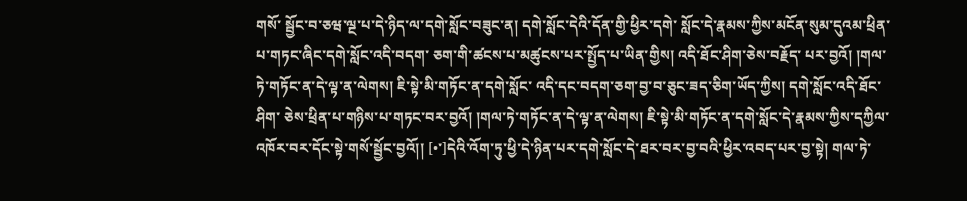གསོ་ སྦྱོང་བ་ཅཝ་ལྔ་པ་དེ་ཉིད་ལ་དགེ་སློང་བཟུང་ན། དགེ་སློང་དེའི་དོན་གྱི་ཕྱིར་དགེ་ སློང་དེ་རྣམས་ཀྱིས་མངོན་སུམ་དུའམ་ཕྲིན་པ་གཏང་ཞིང་དགེ་སློང་འདི་བདག་ ཅག་གི་ཚངས་པ་མཚུངས་པར་སྤྱོད་པ་ཡིན་གྱིས། འདི་ཐོང་ཤིག་ཅེས་བརྗོད་ པར་བྱའོ། །གལ་ཏེ་གཏོང་ན་དེ་ལྟ་ན་ལེགས། ཇི་སྟེ་མི་གཏོང་ན་དགེ་སློང་ འདི་དང་བདག་ཅག་བྱ་བ་ཅུང་ཟད་ཅིག་ཡོད་ཀྱིས། དགེ་སློང་འདི་ཐོང་ཤིག་ ཅེས་ཕྲིན་པ་གཉིས་པ་གཏང་བར་བྱའོ། །གལ་ཏེ་གཏོང་ན་དེ་ལྟ་ན་ལེགས། ཇི་སྟེ་མི་གཏོང་ན་དགེ་སློང་དེ་རྣམས་ཀྱིས་དཀྱིལ་འཁོར་བར་དོང་སྟེ་གསོ་སྦྱོང་བྱའོ།། [•་]དེའི་འོག་ཏུ་ཕྱི་དེ་ཉིན་པར་དགེ་སློང་དེ་ཐར་བར་བྱ་བའི་ཕྱིར་འབད་པར་བྱ་སྟེ། གལ་ཏེ་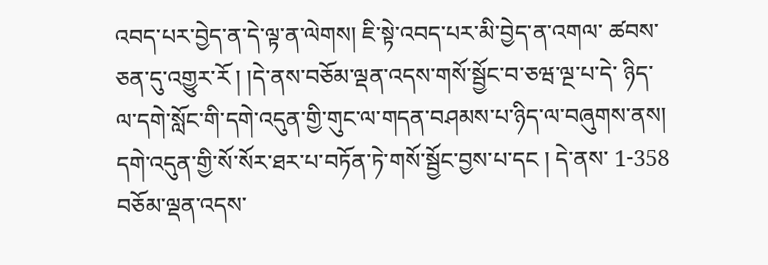འབད་པར་བྱེད་ན་དེ་ལྟ་ན་ལེགས། ཇི་སྟེ་འབད་པར་མི་བྱེད་ན་འགལ་ ཚབས་ཅན་དུ་འགྱུར་རོ ། །དེ་ནས་བཅོམ་ལྡན་འདས་གསོ་སྦྱོང་བ་ཅཝ་ལྔ་པ་དེ་ ཉིད་ལ་དགེ་སློང་གི་དགེ་འདུན་གྱི་གུང་ལ་གདན་བཤམས་པ་ཉིད་ལ་བཞུགས་ནས། དགེ་འདུན་གྱི་སོ་སོར་ཐར་པ་བཏོན་ཏེ་གསོ་སྦྱོང་བྱས་པ་དང ། དེ་ནས་ 1-358 བཅོམ་ལྡན་འདས་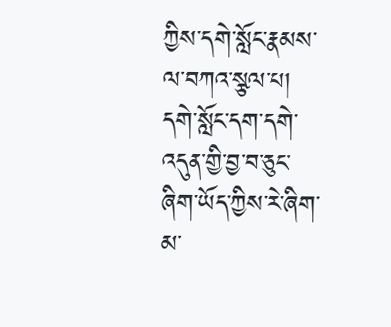ཀྱིས་དགེ་སློང་རྣམས་ལ་བཀའ་སྩལ་པ། དགེ་སློང་དག་དགེ་ འདུན་གྱི་བྱ་བ་ཅུང་ཞིག་ཡོད་ཀྱིས་རེ་ཞིག་མ་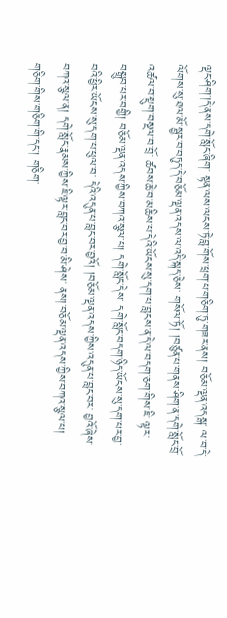ལྡང་ཤིག་།དེ་ནས་དགེ་སློང་ཞིག་ སྟན་ལས་ལངས་ཏེ་བླ་གོས་ཕྲག་པ་གཅིག་ཏུ་གཟར་ནས། བཅོམ་ལྡན་འདསྒ་ ལ་བ་དེ་ལོགས་སུ་ཐལ་མོ་སྦྱར་བ་བཏུད་དེ་བཅོམ་ལྡན་འདས་ལ་འདི་སྐད་ཅེས་ གསོལ་ཏོ། །བཙུན་པ་གནས་ཤིག་ན་དགེ་སློང་བྲོ་འཚལ་བ་སྡུག་བསྔལ་བ་བྲོ་ ཚབས་ཆེ་བ་མཆིས་པ་དེའི་ཡོངས་སུ་དག་པ་བླངས་ན་དེ་ལ་བདག་ཅག་གིས་ཇི་ ལྟར་བསྒྲུབ་པར་བགྱི། བཅོམ་ལྡན་འདས་ཀྱིས་བཀའ་སྩལ་པ། དགེ་སློང་དེས་ དགེ་སློང་བདག་ཉིད་ཡོངས་སུ་དག་པར་བྱ་བའི་ཕྱིར་ཡོངས་སུ་དག་པ་ཕུལ་བ་ དེའི་འདུན་པ་བླང་བར་བྱའོ། །བཅོམ་ལྡན་འདས་ཀྱིས་འདུན་པ་བླང་བར་ བྱའོ་ཞེས་བཀའ་སྩལ་ན། དགེ་སློང་རྣམས་ཀྱིས་ཇི་ལྟར་བླང་བར་བྱ་བ་མི་ཤེས་ ནས།་བཅོམ་ལྡན་འདས་ཀྱིས་བཀའ་སྩལ་པ། གཅིག་གིས་གཅིག་གི་དང་། གཅིག་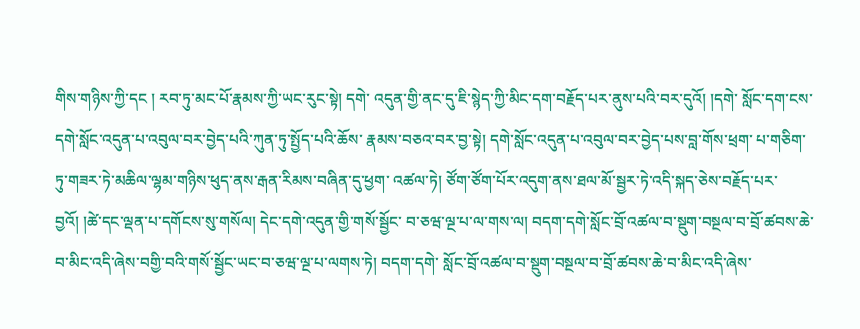གིས་གཉིས་ཀྱི་དང ། རབ་ཏུ་མང་པོ་རྣམས་ཀྱི་ཡང་རུང་སྟེ། དགེ་ འདུན་གྱི་ནང་དུ་ཇི་སྙེད་ཀྱི་མིང་དག་བརྗོད་པར་ནུས་པའི་བར་དུའོ། །དགེ་ སློང་དག་ངས་དགེ་སློང་འདུན་པ་འབུལ་བར་བྱེད་པའི་ཀུན་ཏུ་སྤྱོད་པའི་ཆོས་ རྣམས་བཅའ་བར་བྱ་སྟེ། དགེ་སློང་འདུན་པ་འབུལ་བར་བྱེད་པས་བླ་གོས་ཕྲག་ པ་གཅིག་ཏུ་གཟར་ཏེ་མཆིལ་ལྷམ་གཉིས་ཕུད་ནས་རྒན་རིམས་བཞིན་དུ་ཕྱག་ འཚལ་ཏེ། ཙོག་ཙོག་པོར་འདུག་ནས་ཐལ་མོ་སྦྱར་ཏེ་འདི་སྐད་ཅེས་བརྗོད་པར་ བྱའོ། །ཚེ་དང་ལྡན་པ་དགོངས་སུ་གསོལ། དེང་དགེ་འདུན་གྱི་གསོ་སྦྱོང་ བ་ཅཝ་ལྔ་པ་ལ་གས་ལ། བདག་དགེ་སློང་བྲོ་འཚལ་བ་སྡུག་བསྔལ་བ་བྲོ་ཚབས་ཆེ་ བ་མིང་འདི་ཞེས་བགྱི་བའི་གསོ་སྦྱོང་ཡང་བ་ཅཝ་ལྔ་པ་ལགས་ཏེ། བདག་དགེ་ སློང་བྲོ་འཚལ་བ་སྡུག་བསྔལ་བ་བྲོ་ཚབས་ཆེ་བ་མིང་འདི་ཞེས་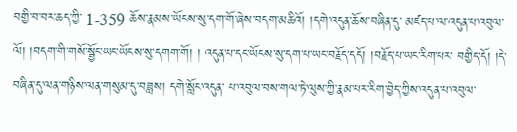བགྱི་བ་བར་ཆད་ཀྱི་ 1-359 ཆོས་རྣམས་ཡོངས་སུ་དག་གོ་ཞེས་བདག་མཆིའོ། །དགེ་འདུན་ཆོས་བཞིན་དུ་ མཛད་པ་ལ་འདུན་པ་འབུལ་ལོ། །བདག་གི་གསོ་སྦྱོང་ཡང་ཡོངས་སུ་དགག་གོ། ། འདུན་པ་དང་ཡོངས་སུ་དག་པ་ཡང་བརྗོད་དདོ། །བརྗོད་པ་ཡང་རིག་པར་ བགྱིད་དོ། །དེ་བཞིན་དུ་ལན་གཉིས་ལན་གསུམ་དུ་བཟླས། དགེ་སློང་འདུན་ པ་འབུལ་བས་གལ་ཏེ་ལུས་ཀྱི་རྣམ་པར་རིག་བྱེད་ཀྱིས་འདུན་པ་འབུལ་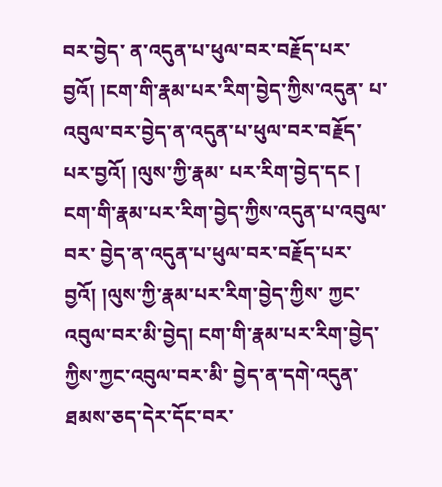བར་བྱེད་ ན་འདུན་པ་ཕུལ་བར་བརྗོད་པར་བྱའོ། །ངག་གི་རྣམ་པར་རིག་བྱེད་ཀྱིས་འདུན་ པ་འབུལ་བར་བྱེད་ན་འདུན་པ་ཕུལ་བར་བརྗོད་པར་བྱའོ། །ལུས་ཀྱི་རྣམ་ པར་རིག་བྱེད་དང ། ངག་གི་རྣམ་པར་རིག་བྱེད་ཀྱིས་འདུན་པ་འབུལ་བར་ བྱེད་ན་འདུན་པ་ཕུལ་བར་བརྗོད་པར་བྱའོ། །ལུས་ཀྱི་རྣམ་པར་རིག་བྱེད་ཀྱིས་ ཀྱང་འབུལ་བར་མི་བྱེད། ངག་གི་རྣམ་པར་རིག་བྱེད་ཀྱིས་ཀྱང་འབུལ་བར་མི་ བྱེད་ན་དགེ་འདུན་ཐམས་ཅད་དེར་དོང་བར་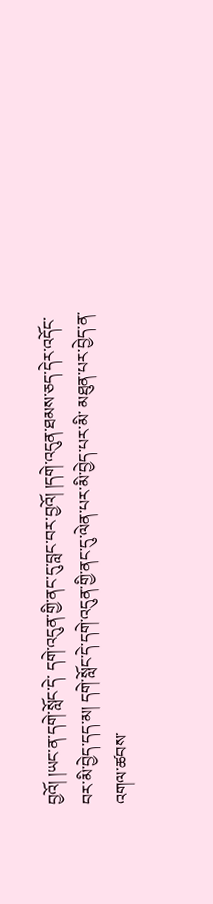བྱའོ། །ཡང་ན་དགེ་སློང་དེ་ དགེ་འདུན་གྱི་ནང་དུ་བླང་བར་བྱའོ། །དགེ་འདུན་ཐམས་ཅད་དེར་འདོང་ བར་མི་བྱེད་དད་མ། དགེ་སློང་དེ་དགེ་འདུན་གྱི་ནང་དུ་ལེན་པར་མི་བྱེད་པར་མི་ མཐུན་པར་བྱེད་ན་འགལ་ཚབས་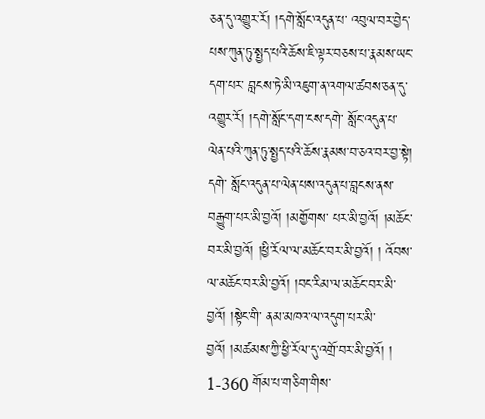ཅན་དུ་འགྱུར་རོ། །དགེ་སློང་འདུན་པ་ འབུལ་བར་བྱེད་པས་ཀུན་ཏུ་སྤྱད་པའི་ཆོས་ཇི་ལྟར་བཅས་པ་རྣམས་ཡང་དག་པར་ བླངས་ཏེ་མི་འཇུག་ན་འགལ་ཚབས་ཅན་དུ་འགྱུར་རོ། །དགེ་སློང་དག་ངས་དགེ་ སློང་འདུན་པ་ལེན་པའི་ཀུན་ཏུ་སྤྱད་པའི་ཆོས་རྣམས་བ་ཅའ་བར་བྱ་སྟེ། དགེ་ སློང་འདུན་པ་ལེན་པས་འདུན་པ་བླངས་ནས་བརྒྱུག་པར་མི་བྱའོ། །མགྱོགས་ པར་མི་བྱའོ། །མཆོང་བར་མི་བྱའོ། །ཕྱི་རོལ་ལ་མཆོང་བར་མི་བྱའོ། ། འོབས་ལ་མཆོང་བར་མི་བྱའོ། །བང་རིམ་ལ་མཆོང་བར་མི་བྱའོ། །སྟེང་གི་ ནམ་མཁའ་ལ་འདུག་པར་མི་བྱའོ། །མཚམས་ཀྱི་ཕྱི་རོལ་དུ་འགྲོ་བར་མི་བྱའོ། ། 1-360 གོམ་པ་གཅིག་གིས་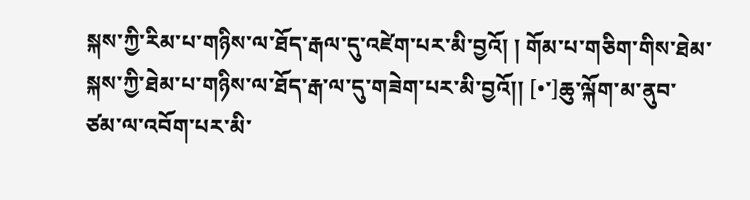སྐས་ཀྱི་རིམ་པ་གཉིས་ལ་ཐོད་རྒལ་དུ་འཛེག་པར་མི་བྱའོ། ། གོམ་པ་གཅིག་གིས་ཐེམ་སྐས་ཀྱི་ཐེམ་པ་གཉིས་ལ་ཐོད་རྒ་ལ་དུ་གཟེག་པར་མི་བྱའོ།། [•་]ཆུ་ལྐོག་མ་ནུབ་ཙམ་ལ་འབོག་པར་མི་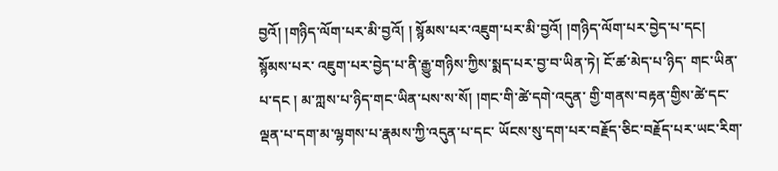བྱའོ། །གཉིད་ལོག་པར་མི་བྱའོ། ། སྙོམས་པར་འཇུག་པར་མི་བྱའོ། །གཉིད་ལོག་པར་བྱེད་པ་དང། སྙོམས་པར་ འཇུག་པར་བྱེད་པ་ནི་རྒྱུ་གཉིས་ཀྱིས་སྨད་པར་བྱ་བ་ཡིན་ཏེ། ངོ་ཚ་མེད་པ་ཉིད་ གང་ཡིན་པ་དང ། མ་ཀླས་པ་ཉིད་གང་ཡིན་པས་ས་སོ། །གང་གི་ཚེ་དགེ་འདུན་ གྱི་གནས་བརྟན་གྱིས་ཚེ་དང་ལྡན་པ་དག་མ་ལྷགས་པ་རྣམས་ཀྱི་འདུན་པ་དང་ ཡོངས་སུ་དག་པར་བརྗོད་ཅིང་བརྗོད་པར་ཡང་རིག་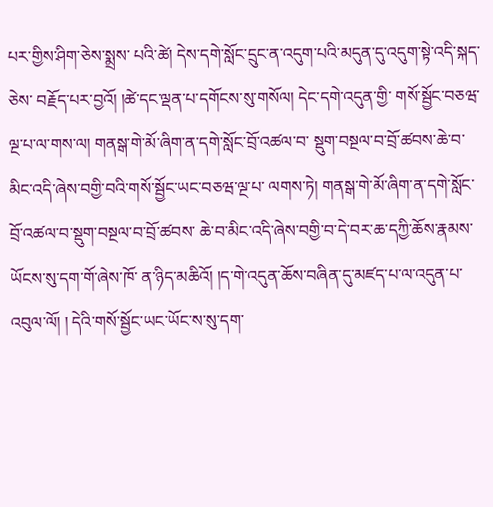པར་གྱིས་ཤིག་ཅེས་སྨྲས་ པའི་ཚེ། དེས་དགེ་སློང་དྲུང་ན་འདུག་པའི་མདུན་དུ་འདུག་སྟེ་འདི་སྐད་ཅེས་ བརྗོད་པར་བྱའོ། །ཚེ་དང་ལྡན་པ་དགོངས་སུ་གསོལ། དེང་དགེ་འདུན་གྱི་ གསོ་སྦྱོང་བཅཝ་ལྔ་པ་ལ་གས་ལ། གནསྒ་གེ་མོ་ཞིག་ན་དགེ་སློང་བྲོ་འཚལ་བ་ སྡུག་བསྔལ་བ་བྲོ་ཚབས་ཆེ་བ་མིང་འདི་ཞེས་བགྱི་བའི་གསོ་སྦྱོང་ཡང་བཅཝ་ལྔ་པ་ ལགས་ཏེ། གནསྒ་གེ་མོ་ཞིག་ན་དགེ་སློང་བྲོ་འཚལ་བ་སྡུག་བསྔལ་བ་བྲོ་ཚབས་ ཆེ་བ་མིང་འདི་ཞེས་བགྱི་བ་དེ་བར་ཆ་དཀྱི་ཆོས་རྣམས་ཡོངས་སུ་དག་གོ་ཞེས་ཁོ་ ན་ཉིད་མཆིའོ། །ད་གེ་འདུན་ཆོས་བཞིན་དུ་མཛད་པ་ལ་འདུན་པ་འབུལ་ལོ། ། དེའི་གསོ་སྦྱོང་ཡང་ཡོང་ས་སུ་དག་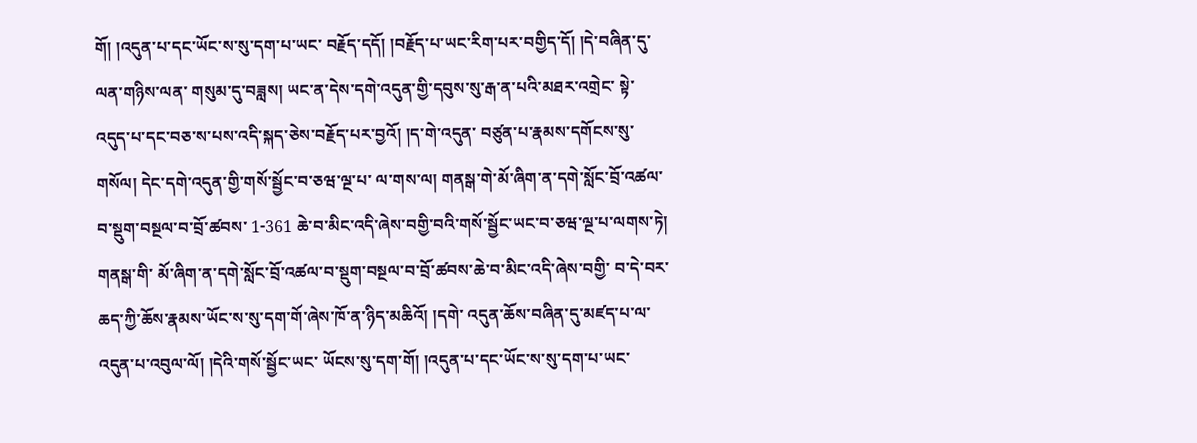གོ། །འདུན་པ་དང་ཡོང་ས་སུ་དག་པ་ཡང་ བརྗོད་དདོ། །བརྗོད་པ་ཡང་རིག་པར་བགྱིད་དོ། །དེ་བཞིན་དུ་ལན་གཉིས་ལན་ གསུམ་དུ་བཟླས། ཡང་ན་དེས་དགེ་འདུན་གྱི་དབུས་སུ་རྒ་ན་པའི་མཐར་འགྲེང་ སྟེ་འདུད་པ་དང་བཅ་ས་པས་འདི་སྐད་ཅེས་བརྗོད་པར་བྱའོ། །ད་གེ་འདུན་ བཙུན་པ་རྣམས་དགོངས་སུ་གསོལ། དེང་དགེ་འདུན་གྱི་གསོ་སྦྱོང་བ་ཅཝ་ལྔ་པ་ ལ་གས་ལ། གནསྒ་གེ་མོ་ཞིག་ན་དགེ་སློང་བྲོ་འཚལ་བ་སྡུག་བསྔལ་བ་བྲོ་ཚབས་ 1-361 ཆེ་བ་མིང་འདི་ཞེས་བགྱི་བའི་གསོ་སྦྱོང་ཡང་བ་ཅཝ་ལྔ་པ་ལགས་ཏེ། གནསྒ་གི་ མོ་ཞིག་ན་དགེ་སློང་བྲོ་འཚལ་བ་སྡུག་བསྔལ་བ་བྲོ་ཚབས་ཆེ་བ་མིང་འདི་ཞེས་བགྱི་ བ་དེ་བར་ཆད་ཀྱི་ཆོས་རྣམས་ཡོང་ས་སུ་དག་གོ་ཞེས་ཁོ་ན་ཉིད་མཆིའོ། །དགེ་ འདུན་ཆོས་བཞིན་དུ་མཛད་པ་ལ་འདུན་པ་འབུལ་ལོ། །དེའི་གསོ་སྦྱོང་ཡང་ ཡོངས་སུ་དག་གོ། །འདུན་པ་དང་ཡོང་ས་སུ་དག་པ་ཡང་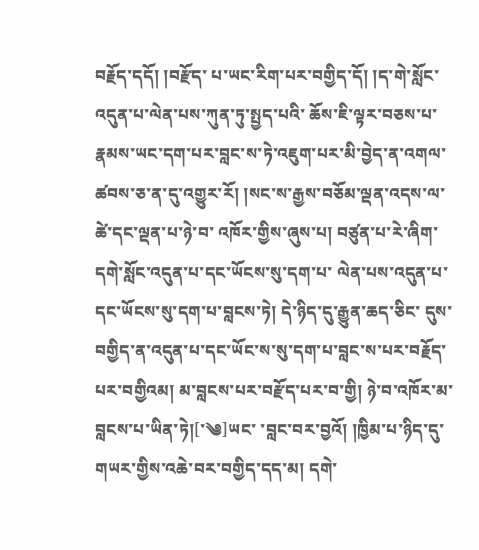བརྗོད་དདོ། །བརྫོད་ པ་ཡང་རིག་པར་བགྱིད་དོ། །ད་གེ་སློང་འདུན་པ་ལེན་པས་ཀུན་ཏུ་སྤྱད་པའི་ ཆོས་ཇི་ལྟར་བཅས་པ་རྣམས་ཡང་དག་པར་བླང་ས་ཏེ་འཇུག་པར་མི་བྱེད་ན་འགལ་ ཚབས་ཅ་ན་དུ་འགྱུར་རོ། །སང་ས་རྒྱས་བཅོམ་ལྡན་འདས་ལ་ཚེ་དང་ལྡན་པ་ཉེ་བ་ འཁོར་གྱིས་ཞུས་པ། བཙུན་པ་རེ་ཞིག་དགེ་སློང་འདུན་པ་དང་ཡོངས་སུ་དག་པ་ ལེན་པས་འདུན་པ་དང་ཡོངས་སུ་དག་པ་བླངས་ཏེ། དེ་ཉིད་དུ་རྒྱུན་ཆད་ཅིང་ དུས་བགྱིད་ན་འདུན་པ་དང་ཡོང་ས་སུ་དག་པ་བླང་ས་པར་བརྗོད་པར་བགྱིའམ། མ་བླངས་པར་བརྫོད་པར་བ་གྱི། ཉེ་བ་འཁོར་མ་བླངས་པ་ཡིན་ཏེ།[་༄]ཡང་ ་བླང་བར་བྱའོ། །ཁྱིམ་པ་ཉིད་དུ་གཡར་གྱིས་འཆེ་བར་བགྱིད་དད་མ། དགེ་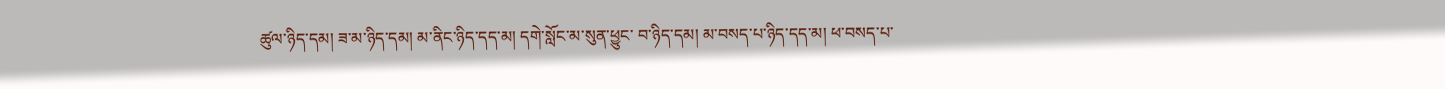ཚུལ་ཉིད་དམ། ཟ་མ་ཉིད་དམ། མ་ནིང་ཉིད་དད་མ། དགེ་སློང་མ་སུན་ཕྱུང་ བ་ཉིད་དམ། མ་བསད་པ་ཉིད་དད་མ། ཕ་བསད་པ་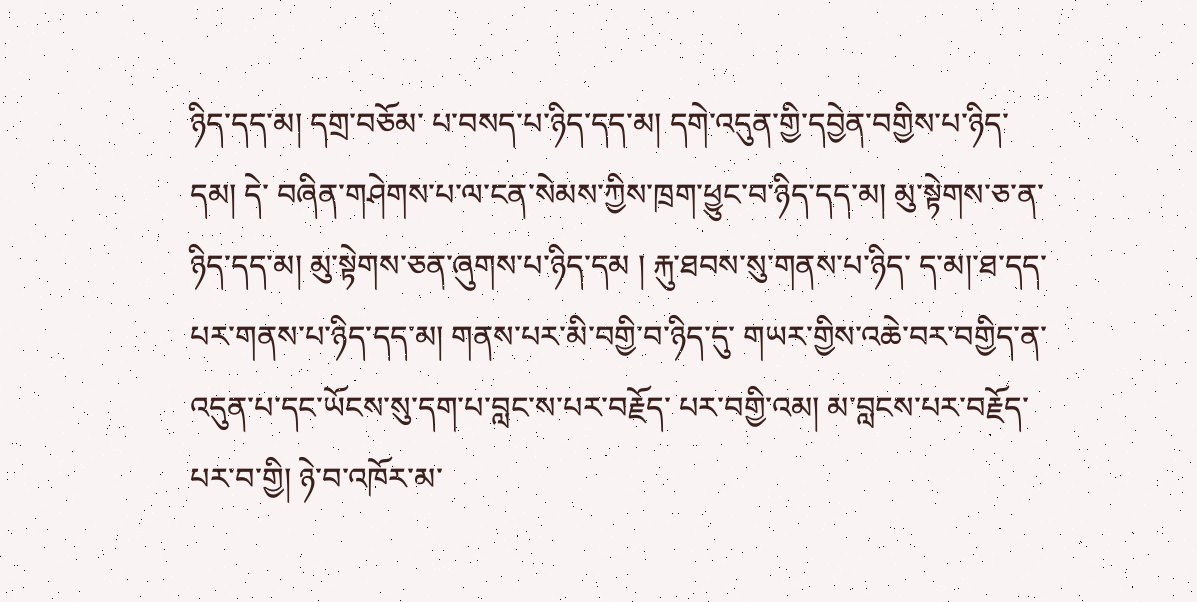ཉིད་དད་མ། དགྲ་བཅོམ་ པ་བསད་པ་ཉིད་དད་མ། དགེ་འདུན་གྱི་དབྱེན་བགྱིས་པ་ཉིད་དམ། དེ་ བཞིན་གཤེགས་པ་ལ་ངན་སེམས་ཀྱིས་ཁྲག་ཕྱུང་བ་ཉིད་དད་མ། མུ་སྟེགས་ཅ་ན་ ཉིད་དད་མ། མུ་སྟེགས་ཅན་ཞུགས་པ་ཉིད་དམ ། རྐུ་ཐབས་སུ་གནས་པ་ཉིད་ ད་མ།་ཐ་དད་པར་གནས་པ་ཉིད་དད་མ། གནས་པར་མི་བགྱི་བ་ཉིད་དུ་ གཡར་གྱིས་འཆེ་བར་བགྱིད་ན་འདུན་པ་དང་ཡོངས་སུ་དག་པ་བླང་ས་པར་བརྗོད་ པར་བགྱི་འམ། མ་བླངས་པར་བརྗོད་པར་བ་གྱི། ཉེ་བ་འཁོར་མ་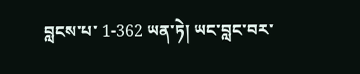བླངས་པ་ 1-362 ཡན་ཏེ། ཡང་བླང་བར་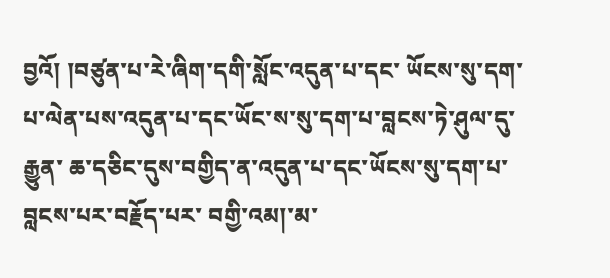བྱའོ། །བཙུན་པ་རེ་ཞིག་དགི་སློང་འདུན་པ་དང་ ཡོངས་སུ་དག་པ་ལེན་པས་འདུན་པ་དང་ཡོང་ས་སུ་དག་པ་བླངས་ཏེ་ཤུལ་དུ་རྒྱུན་ ཆ་དཅིང་དུས་བགྱིད་ན་འདུན་པ་དང་ཡོངས་སུ་དག་པ་བླངས་པར་བརྗོད་པར་ བགྱི་འམ།་མ་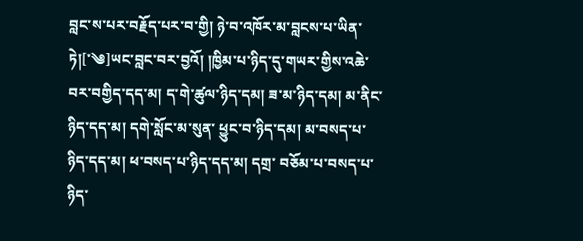བླང་ས་པར་བརྗོད་པར་བ་གྱི། ཉེ་བ་འཁོར་མ་བླངས་པ་ཡིན་ ཏེ།[་༄]ཡང་བླང་བར་བྱའོ། །ཁྱིམ་པ་ཉིད་དུ་གཡར་གྱིས་འཆེ་བར་བགྱིད་དད་མ། ད་གེ་ཚུལ་ཉིད་དམ། ཟ་མ་ཉིད་དམ། མ་ནིང་ཉིད་དད་མ། དགེ་སློང་མ་སུན་ ཕྱུང་བ་ཉིད་དམ། མ་བསད་པ་ཉིད་དད་མ། ཕ་བསད་པ་ཉིད་དད་མ། དགྲ་ བཅོམ་པ་བསད་པ་ཉིད་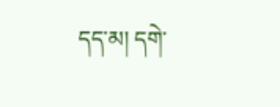དད་མ། དགེ་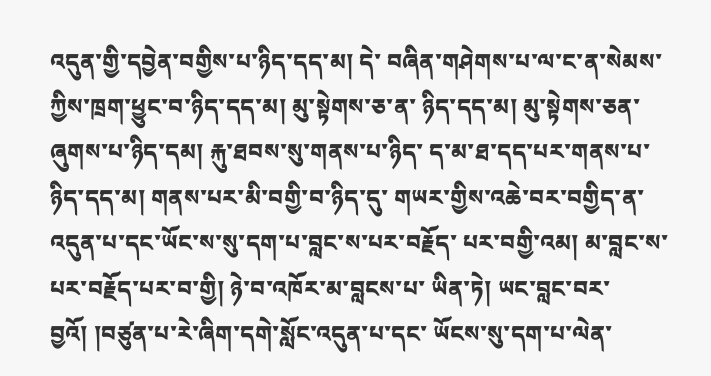འདུན་གྱི་དབྱེན་བགྱིས་པ་ཉིད་དད་མ། དེ་ བཞིན་གཤེགས་པ་ལ་ང་ན་སེམས་ཀྱིས་ཁྲག་ཕྱུང་བ་ཉིད་དད་མ། མུ་སྟེགས་ཅ་ན་ ཉིད་དད་མ། མུ་སྟེགས་ཅན་ཞུགས་པ་ཉིད་དམ། རྐུ་ཐབས་སུ་གནས་པ་ཉིད་ ད་མ་ཐ་དད་པར་གནས་པ་ཉིད་དད་མ། གནས་པར་མི་བགྱི་བ་ཉིད་དུ་ གཡར་གྱིས་འཆེ་བར་བགྱིད་ན་འདུན་པ་དང་ཡོང་ས་སུ་དག་པ་བླང་ས་པར་བརྗོད་ པར་བགྱི་འམ། མ་བླང་ས་པར་བརྗོད་པར་བ་གྱི། ཉེ་བ་འཁོར་མ་བླངས་པ་ ཡིན་ཏེ། ཡང་བླང་བར་བྱའོ། །བཙུན་པ་རེ་ཞིག་དགེ་སློང་འདུན་པ་དང་ ཡོངས་སུ་དག་པ་ལེན་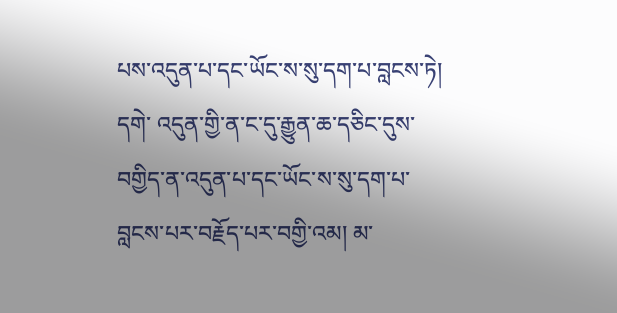པས་འདུན་པ་དང་ཡོང་ས་སུ་དག་པ་བླངས་ཏེ། དགེ་ འདུན་གྱི་ན་ང་དུ་རྒྱུན་ཆ་དཅིང་དུས་བགྱིད་ན་འདུན་པ་དང་ཡོང་ས་སུ་དག་པ་ བླངས་པར་བརྗོད་པར་བགྱི་འམ། མ་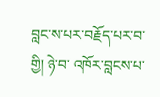བླང་ས་པར་བརྗོད་པར་བ་གྱི། ཉེ་བ་ འཁོར་བླངས་པ་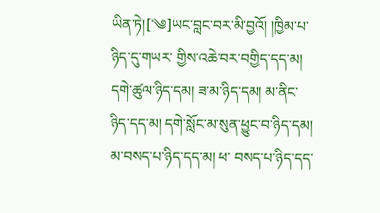ཡིན་ཏེ།[་༄]ཡང་བླང་བར་མི་བྱའོ། །ཁྱིམ་པ་ཉིད་དུ་གཡར་ གྱིས་འཆེ་བར་བགྱིད་དད་མ། དགེ་ཚུལ་ཉིད་དམ། ཟ་མ་ཉིད་དམ། མ་ནིང་ ཉིད་དད་མ། དགེ་སློང་མ་སུན་ཕྱུང་བ་ཉིད་དམ། མ་བསད་པ་ཉིད་དད་མ། ཕ་ བསད་པ་ཉིད་དད་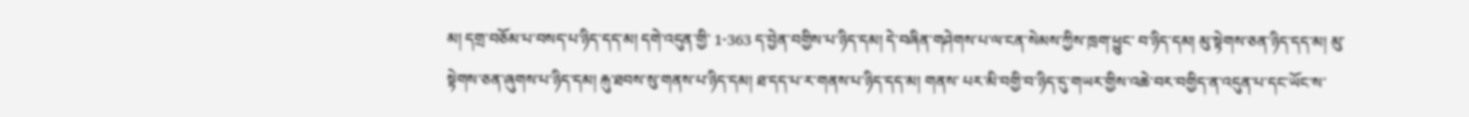མ། དགྲ་བཅོམ་པ་བསད་པ་ཉིད་དད་མ། དགེ་འདུན་གྱི་ 1-363 ད་བྱེན་བགྱིས་པ་ཉིད་དམ། དེ་བཞིན་གཤེགས་པ་ལ་ངན་སེམས་ཀྱིས་ཁྲག་ཕྱུང་ བ་ཉིད་དམ། མུ་སྟེགས་ཅན་ཉིད་དད་མ། མུ་སྟེགས་ཅན་ཞུགས་པ་ཉིད་དམ། རྐུ་ཐབས་སུ་གནས་པ་ཉིད་དམ། ཐ་དད་པ་ར་གནས་པ་ཉིད་དད་མ། གནས་ པར་མི་བགྱི་བ་ཉིད་དུ་གཡར་གྱིས་འཆེ་བར་བགྱིད་ན་འདུན་པ་དང་ཡོང་ས་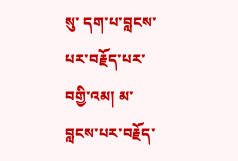སུ་ དག་པ་བླངས་པར་བརྗོད་པར་བགྱི་འམ། མ་བླངས་པར་བརྗོད་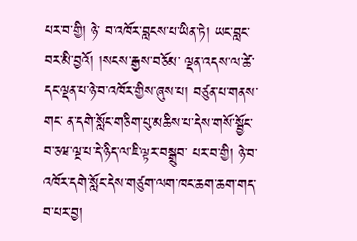པར་བ་གྱི། ཉེ་ བ་འཁོར་བླངས་པ་ཡིན་ཏེ། ཡང་བླང་བར་མི་བྱའོ། །སངས་རྒྱས་བཅོམ་ ལྡན་འདས་ལ་ཚེ་དང་ལྡན་པ་ཉེ་བ་འཁོར་གྱིས་ཞུས་པ། བཙུན་པ་གནས་གང་ ན་དགེ་སློང་གཅིག་པུ་མཆིས་པ་དེས་གསོ་སྦྱོང་བ་ཅཝ་ལྔ་པ་དེ་ཉིད་ལ་ཇི་ལྟར་བསྒྲུབ་ པར་བ་གྱི། ཉེ་བ་འཁོར་དགེ་སློང་དེས་གཙུག་ལག་ཁང་ཆག་ཆག་གད་བ་པར་བྱ།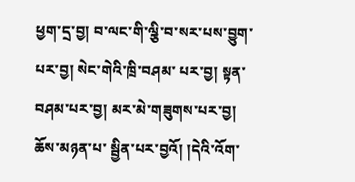ཕྱག་དྲ་བྱ། བ་ལང་གི་ལྕི་བ་སར་པས་བྱུག་པར་བྱ། སེང་གེའི་ཁྲི་བཤམ་ པར་བྱ། སྟན་བཤམ་པར་བྱ། མར་མེ་གཟུགས་པར་བྱ། ཆོས་མཉན་པ་ སྦྱིན་པར་བྱའོ། །དེའི་འོག་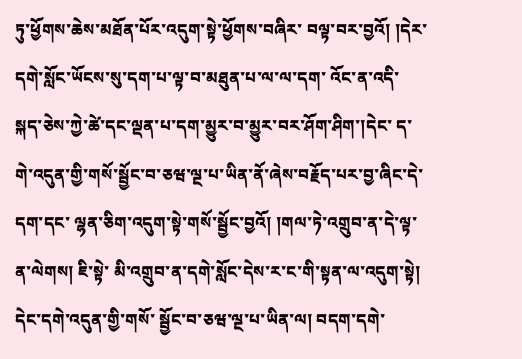ཏུ་ཕྱོགས་ཆེས་མཐོན་པོར་འདུག་སྟེ་ཕྱོགས་བཞིར་ བལྟ་བར་བྱའོ། །དེར་དགེ་སློང་ཡོངས་སུ་དག་པ་ལྟ་བ་མཐུན་པ་ལ་ལ་དག་ འོང་ན་འདི་སྐད་ཅེས་ཀྱེ་ཚེ་དང་ལྡན་པ་དག་མྱུར་བ་མྱུར་བར་ཤོག་ཤིག་།དེང་ ད་གེ་འདུན་གྱི་གསོ་སྦྱོང་བ་ཅཝ་ལྔ་པ་ཡིན་ནོ་ཞེས་བརྗོད་པར་བྱ་ཞིང་དེ་དག་དང་ ལྷན་ཅིག་འདུག་སྟེ་གསོ་སྦྱོང་བྱའོ། །གལ་ཏེ་འགྲུབ་ན་དེ་ལྟ་ན་ལེགས། ཇི་སྟེ་ མི་འགྲུབ་ན་དགེ་སློང་དེས་ར་ང་གི་སྟན་ལ་འདུག་སྟེ། དེང་དགེ་འདུན་གྱི་གསོ་ སྦྱོང་བ་ཅཝ་ལྔ་པ་ཡིན་ལ། བདག་དགེ་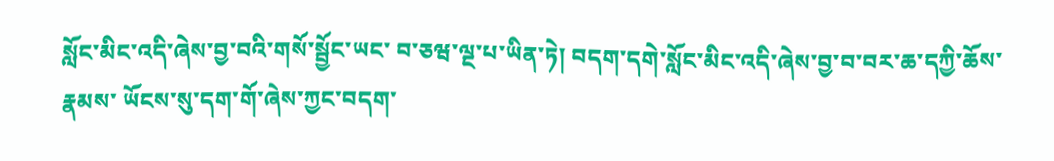སློང་མིང་འདི་ཞེས་བྱ་བའི་གསོ་སྦྱོང་ཡང་ བ་ཅཝ་ལྔ་པ་ཡིན་ཏེ། བདག་དགེ་སློང་མིང་འདི་ཞེས་བྱ་བ་བར་ཆ་དཀྱི་ཆོས་རྣམས་ ཡོངས་སུ་དག་གོ་ཞེས་ཀྱང་བདག་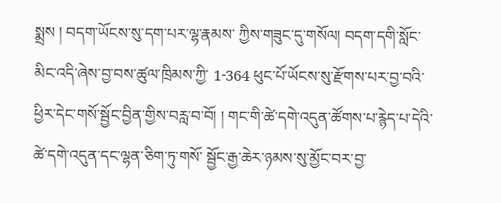སྨྲས ། བདག་ཡོངས་སུ་དག་པར་ལྷ་རྣམས་ ཀྱིས་གཟུང་དུ་གསོལ། བདག་དགི་སློང་མིང་འདི་ཞེས་བྱ་བས་ཚུལ་ཁྲིམས་ཀྱི་ 1-364 ཕུང་པོ་ཡོངས་སུ་རྫོགས་པར་བྱ་བའི་ཕྱིར་དེང་གསོ་སྦྱོང་བྱིན་གྱིས་བརླ་བ་བོ། ། གང་གི་ཚེ་དགེ་འདུན་ཚོགས་པ་རྙེད་པ་དེའི་ཚེ་དགེ་འདུན་དང་ལྷན་ཅིག་ཏུ་གསོ་ སྦྱོང་རྒྱ་ཆེར་ཉམས་སུ་མྱོང་བར་བྱ་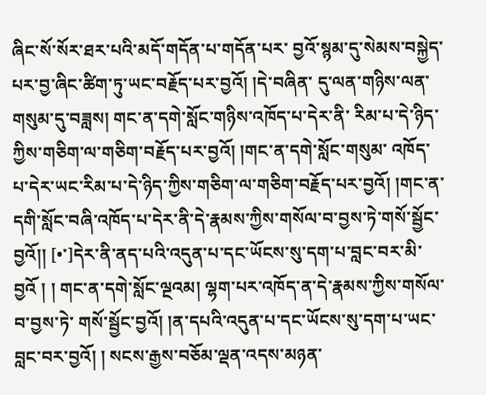ཞིང་སོ་སོར་ཐར་པའི་མདོ་གདོན་པ་གདོན་པར་ བྱའོ་སྙམ་དུ་སེམས་བསྐྱེད་པར་བྱ་ཞིང་ཚིག་ཏུ་ཡང་བརྗོད་པར་བྱའོ། །དེ་བཞིན་ དུ་ལན་གཉིས་ལན་གསུམ་དུ་བཟླས། གང་ན་དགེ་སློང་གཉིས་འཁོད་པ་དེར་ནི་ རིམ་པ་དེ་ཉིད་ཀྱིས་གཅིག་ལ་གཅིག་བརྗོད་པར་བྱའོ། །གང་ན་དགེ་སློང་གསུམ་ འཁོད་པ་དེར་ཡང་རིམ་པ་དེ་ཉིད་ཀྱིས་གཅིག་ལ་གཅིག་བརྗོད་པར་བྱའོ། །གང་ན་ དགི་སློང་བཞི་འཁོད་པ་དེར་ནི་དེ་རྣམས་ཀྱིས་གསོལ་བ་བྱས་ཏེ་གསོ་སྦྱོང་བྱའོ།། [•་]དེར་ནི་ནད་པའི་འདུན་པ་དང་ཡོངས་སུ་དག་པ་བླང་བར་མི་བྱའོ ། ། གང་ན་དགེ་སློང་ལྔའམ། ལྷག་པར་འཁོད་ན་དེ་རྣམས་ཀྱིས་གསོལ་བ་བྱས་ཏེ་ གསོ་སྦྱོང་བྱའོ། །ན་དཔའི་འདུན་པ་དང་ཡོངས་སུ་དག་པ་ཡང་བླང་བར་བྱའོ། ། སངས་རྒྱས་བཅོམ་ལྡན་འདས་མཉན་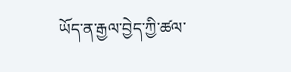ཡོད་ན་རྒྱལ་བྱེད་ཀྱི་ཚལ་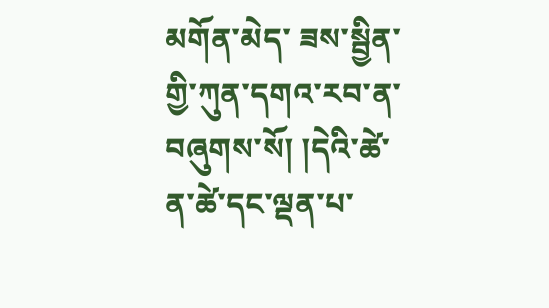མགོན་མེད་ ཟས་སྦྱིན་གྱི་ཀུན་དགའ་རབ་ན་བཞུགས་སོ། །དེའི་ཚེ་ན་ཚེ་དང་ལྡན་པ་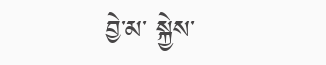བྱེ་མ་ སྐྱེས་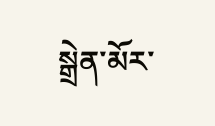སྒྲེན་མོར་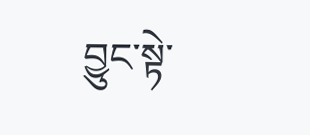བྱུང་སྟེ་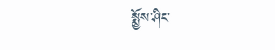སྨྱོས་ཤིང་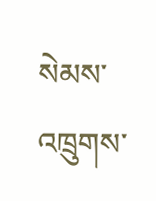སེམས་འཁྲུགས་